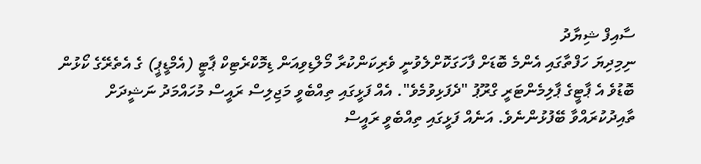ސާއިފް ޝިޔާދު
ނިމިދިޔަ ހަފްތާގައި އެންމެ ބޮޑަށް ފާހަގަކޮށްލެވުނީ ވެރިކަންކުރާ މޯލްޑިވިއަން ޑިމޮކްރެޓިކް ޕާޓީ (އެމްޑީޕީ) ގެ އެތެރޭގެ ކޯޅުން ބޮޑުވެ އެ ޕާޓީގެ ޕާލިމެންޓަރީ ގްރޫޕު "ދެފަޅިވުމެވެ". އެއް ފަޅީގައި ތިއްބެވީ މަޖިލިސް ރައީސް މުހައްމަދު ނަޝީދަށް ތާއިދުކުރައްވާ ބޭފުޅުންނެވެ. އަނެއް ފަޅީގައި ތިއްބެވީ ރައީސް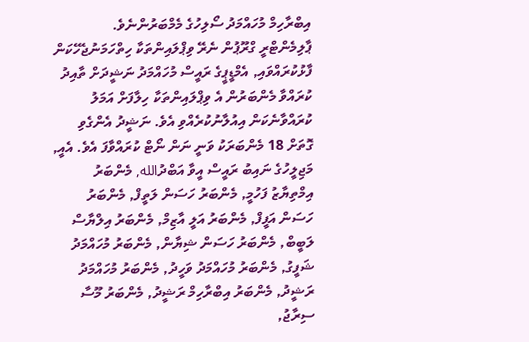އިބްރާހިމް މުހައްމަދު ސޯލިހުގެ މެމްބަރުންނެވެ.
ޕާލިމެންޓްރީ ގްރޫޕުން ނެރޭ ވިޕްލައިންތަކާ ހިތްހަމަނުޖެހޭކަން ފާޅުކުރައްވައި, އެމްޑީޕީގެ ރައީސް މުހައްމަދު ނަޝީދަށް ތާއިދު ކުރައްވާ މެންބަރުން އެ ވިޕްލައިންތަކާ ހިލާފަށް އަމަލު ކުރައްވާނެކަން އިއުލާނުކުރެއްވި އެވެ. ނަޝީދު އެންގެވި ގޮތަށް 18 މެންބަރަކު ވަނީ ނަން ނޯޓް ކުރައްވާފަ އެވެ. އެއީ, މަޖިލީހުގެ ނައިބު ރައީސް އީވާ އަބްދުالله, މެންބަރު އިމްތިޔާޒު ފަހުމީ, މެންބަރު ހަސަން ލަތީފް, މެންބަރު ހަސަން އަފީފް, މެންބަރު އަލީ އާޒިމް, މެންބަރު އިލްޔާސް ލަބީބް, މެންބަރު ހަސަން ޝިޔާން, މެންބަރު މުހައްމަދު ޝަފީގު, މެންބަރު މުހައްމަދު ވަހީދު, މެންބަރު މުހައްމަދު ރަޝީދު, މެންބަރު އިބްރާހިމް ރަޝީދު, މެންބަރު މޫސާ ސިރާޖު,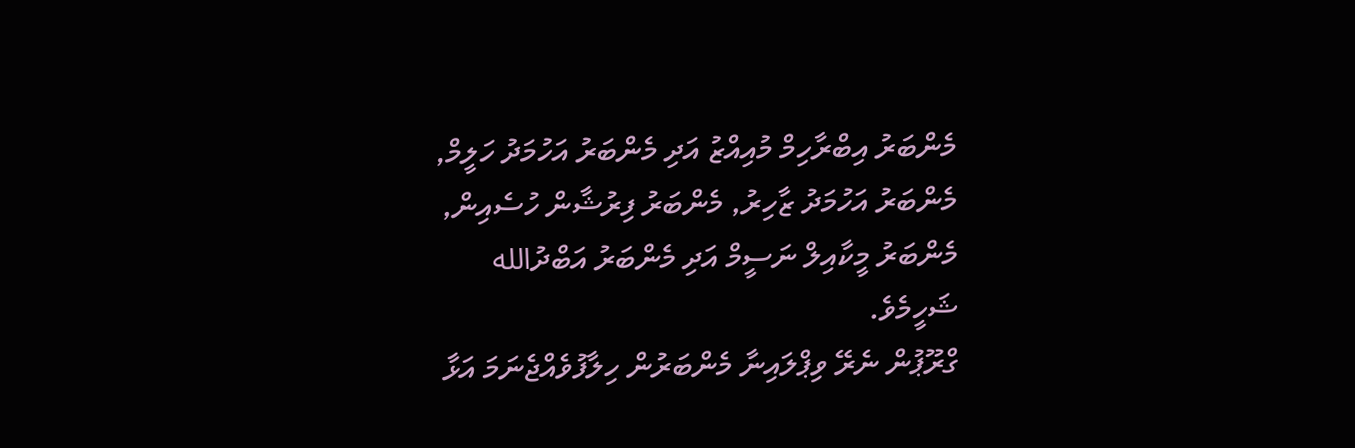މެންބަރު އިބްރާހިމް މުއިއްޒު އަދި މެންބަރު އަހުމަދު ހަލީމް, މެންބަރު އަހުމަދު ޒާހިރު, މެންބަރު ފިރުޝާން ހުސެއިން, މެންބަރު މީކާއިލް ނަސީމް އަދި މެންބަރު އަބްދުالله ޝަހީމެވެ.
ގްރޫޕުން ނެރޭ ވިޕްލައިނާ މެންބަރުން ހިލާފުވެއްޖެނަމަ އަޅާ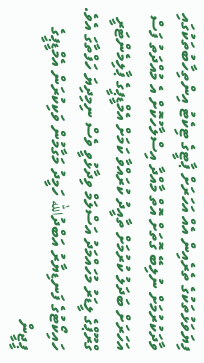ފިޔަވަޅުތަކުގެ ތެރެއިން އެއް އަހަރަށް ޕާޓީގެ ޓިކެޓު އިންތިހާބުތަކުގައި ވާދަކުރުމަށް ނުލިބޭ ގޮތަށް އޮތް މާއްދާ އިސްލާހުކޮށް އެ މުއްދަތު ފަސް އަހަރަށް ބަދަލު ކުރުމަށް ތާއީދު ކުރައްވާ ކަމަށް އެމްޑީޕީގެ ޕާލިމެންޓަރީ ގްރޫޕްގެ ލީޑަރު މުހައްމަދު އަސްލަމް ވިދާޅުވީ ވެސް ނިމިދިޔަ ހަފްތާގަ އެވެ. ހައިކޯޓުގެ ފަނޑިޔާރު އަބްދުالله ހަމީދު މަގާމުން ވަކިކުރަން އެމްޑީޕީގެ ޕީޖީން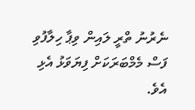ނެރުނު ތްރީ ލައިން ވިޕާ ހިލާފުވި ފަސް މެމްބަރަކަށް ފިޔަވަޅު އެޅި އެވެ.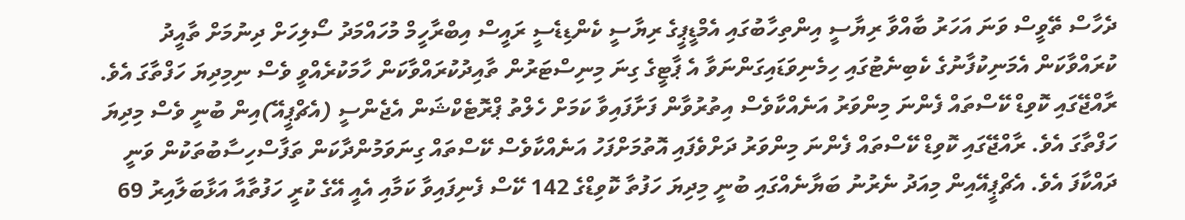ދެހާސް ތޭވީސް ވަނަ އަހަރު ބާއްވާ ރިޔާސީ އިންތިހާބުގައި އެމްޑީޕީގެ ރިޔާސީ ކެންޑިޑެސީ ރައީސް އިބްރާހީމް މުހައްމަދު ސޯލިހަށް ދިނުމަށް ތާއީދު ކުރައްވާކަން އެމަނިކުފާނުގެ ކެބިނެޓުގައި ހިމެނިވަޑައިގަންނަވާ އެ ޕާޓީގެ ގިނަ މިނިސްޓަރުން ތާއިދުކުރައްވާކަން ހާމަކުރެއްވީ ވެސް ނިމިދިޔަ ހަފްތާގަ އެވެ.
ރާއްޖޭގައި ކޮވިޑް ކޭސްތައް ފެންނަ މިންވަރު އަނެއްކާވެސް އިތުރުވާން ފަށާފައިވާ ކަމަށް ހެލްތު ޕްރޮޓެކްޝަން އެޖެންސީ (އެޗްޕީއޭ)އިން ބުނީ ވެސް މިދިޔަ ހަފްތާގަ އެވެ. ރާއްޖޭގައި ކޮވިޑް ކޭސްތައް ފެންނަ މިންވަރު ދަށްވެފައި އޮތުމަށްފަހު އަނެއްކާވެސް ކޭސްތައް ގިނަވަމުންދާކަން ތަފާސްހިސާބުތަކުން ވަނީ ދައްކާފަ އެވެ. އެޗްޕީއޭއިން މިއަދު ނެރުނު ބަޔާނެއްގައި ބުނީ މިދިޔަ ހަފުތާ ކޮވިޑްގެ 142 ކޭސް ފެނިފައިވާ ކަމާއި އެއީ އޭގެ ކުރީ ހަފުތާއާ އަޅާބަލާއިރު 69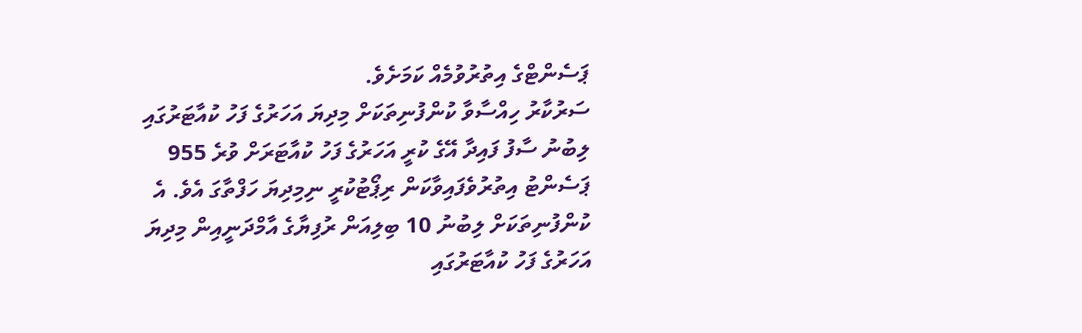ޕަސެންޓްގެ އިތުރުވުމެއް ކަމަށެވެ.
ސަރުކާރު ހިއްސާވާ ކުންފުނިތަކަށް މިދިޔަ އަހަރުގެ ފަހު ކުއާޓަރުގައި ލިބުނު ސާފު ފައިދާ އޭގެ ކުރީ އަހަރުގެ ފަހު ކުއާޓަރަށް ވުރެ 955 ޕަސެންޓު އިތުރުވެފައިވާކަން ރިޕޯޓުކުރީ ނިމިދިޔަ ހަފްތާގަ އެވެ. އެ ކުންފުނިތަކަށް ލިބުނު 10 ބިލިއަން ރުފިޔާގެ އާމްދަނީއިން މިދިޔަ އަހަރުގެ ފަހު ކުއާޓަރުގައި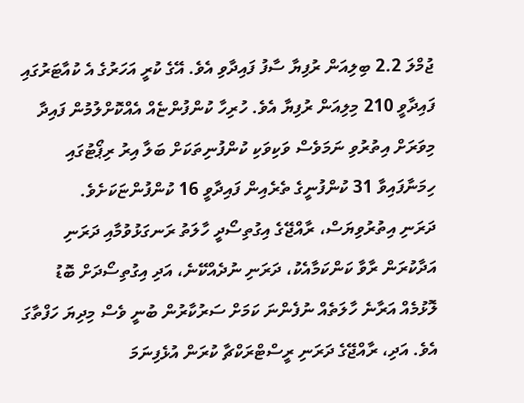ޖުމްލަ 2.2 ބިލިއަން ރުފިޔާ ސާފު ފައިދާވި އެވެ. އޭގެ ކުރީ އަހަރުގެ އެ ކުއާޓަރުގައި ފައިދާވީ 210 މިލިއަން ރުފިޔާ އެވެ. ހުރިހާ ކުންފުންޏެއް އެއްކޮށްލުމުން ފައިދާ މިވަރަށް އިތުރުވި ނަމަވެސް ވަކިވަކި ކުންފުނިތަކަށް ބަލާ އިރު ރިޕޯޓުގައި ހިމަނާފައިވާ 31 ކުންފުނީގެ ތެރެއިން ފައިދާވީ 16 ކުންފުންޏަކަށެވެ.
ދަރަނި އިތުރުވިޔަސް، ރާއްޖޭގެ އިގުތިސޯދީ ހާލަތު ރަނގަޅުވުމާއި ދަރަނި އަދާކުރަން ރާވާ ކަންކަމާއެކު، ދަރަނި ނުދެއްކޭނެ، އަދި އިގުތިސޯދަށް ބޮޑު ލޮޅުމެއް އަރާނެ ހާލަތެއް ނުފެންނަ ކަމަށް ސަރުކާރުން ބުނީ ވެސް މިދިޔަ ހަފްތާގަ އެވެ. އަދި، ރާއްޖޭގެ ދަރަނި ރީސްޓްރަކްޗާ ކުރަން އުޅެފިނަމަ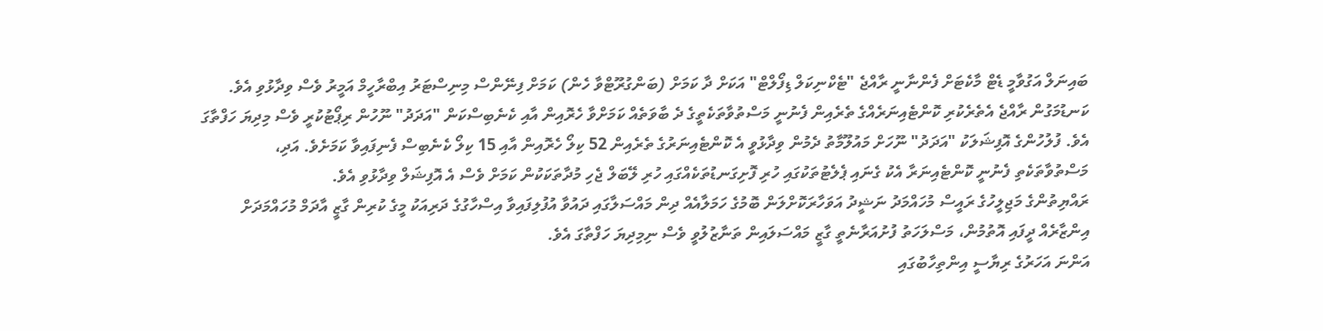ބައިނަލް އަގުވާމީ ޑެޓް މާކެޓަށް ފެންނާނީ ރާއްޖެ "ޓެކްނިކަލް ޑިފޯލްޓް" އަކަށް ދާ ކަމަށް (ބަންގުރޫޓްވާ ހެން) ކަމަށް ފިނޭންސް މިނިސްޓަރު އިބްރާހީމް އަމީރު ވެސް ވިދާޅުވި އެވެ.
ކަނޑުމަގުން ރާއްޖެ އެތެރެކުރި ކޮންޓެއިނަރެއްގެ ތެރެއިން ފެނުނީ މަސްތުވާތަކެތީގެ ދެ ބާވަތެއް ކަމަށްވާ ހެރޮއިން އާއި ކެނެބިސްކަން "އަދަދު" ނޫހުން ރިޕޯޓުކުރީ ވެސް މިދިޔަ ހަފްތާގަ އެވެ. ފުލުހުންގެ އޮފިޝަލަކު "އަދަދު" ނޫހަށް މައުލޫމާތު ދެމުން ވިދާޅުވީ އެ ކޮންޓެއިނަރުގެ ތެރެއިން 52 ކިލޯ ހެރޮއިން އާއި 15 ކިލޯ ކެނެބިސް ފެނިފައިވާ ކަމަށެވެ. އަދި، މަސްތުވާތަކެތި ފެނުނީ ކޮންޓެއިނަރާ އެކު ގެނައި ޕެލެޓުތަކުގައި ހުރި ފޮށިގަނޑުތަކެއްގައި ހުރި ލޭބަލް ޖެހި މުދާތަކަކުން ކަމަށް ވެސް އެ އޮފިޝަލް ވިދާޅުވި އެވެ.
ރައްޔިތުންގެ މަޖިލީހުގެ ރައީސް މުހައްމަދު ނަޝީދު އަވަހާރަކޮށްލަން ބޮމުގެ ހަމަލާއެއް ދިން މައްސަލާގައި ދައުވާ އުފުލިފައިވާ އިސްހާގުގެ ދަރިއަކު މީގެ ކުރިން ގާޒީ އާދަމް މުހައްމަދަށް އިންޒާރެއް ދީފައި އޮތުމުން، މަސްލަހަތު ފުށުއަރާނެތީ ގާޒީ މައްސަލައިން ތަނާޒުލުވީ ވެސް ނިމިދިޔަ ހަފްތާގަ އެވެ.
އަންނަ އަހަރުގެ ރިޔާސީ އިންތިހާބުގައި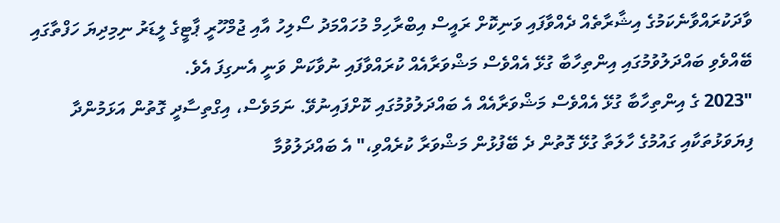ވާދަކުރައްވާނެކަމުގެ އިޝާރާތެއް ދެއްވާފައި ވަނިކޮށް ރައީސް އިބްރާހިމް މުހައްމަދު ސޯލިހު އާއި ޖުމްހޫރީ ޕާޓީގެ ލީޑަރު ނިމިދިޔަ ހަފްތާގައި ބޭއްވެވި ބައްދަލުވުމުގައި އިންތިހާބާ ގުޅޭ އެއްވެސް މަޝްވަރާއެއް ކުރައްވާފައި ނުވާކަން ވަނީ އެނގިފަ އެވެ.
"2023 ގެ އިންތިހާބާ ގުޅޭ އެއްވެސް މަޝްވަރާއެއް އެ ބައްދަލުވުމުގައި ކޮށްފައިނުވޭ. ނަމަވެސް، އިގްތިސާދީ ގޮތުން އަޅަމުންދާ ފިޔަވަޅުތަކާއި ގައުމުގެ ހާލަތާ ގުޅޭ ގޮތުން ދެ ބޭފުޅުން މަޝްވަރާ ކުރެއްވި،" އެ ބައްދަލުވުމާ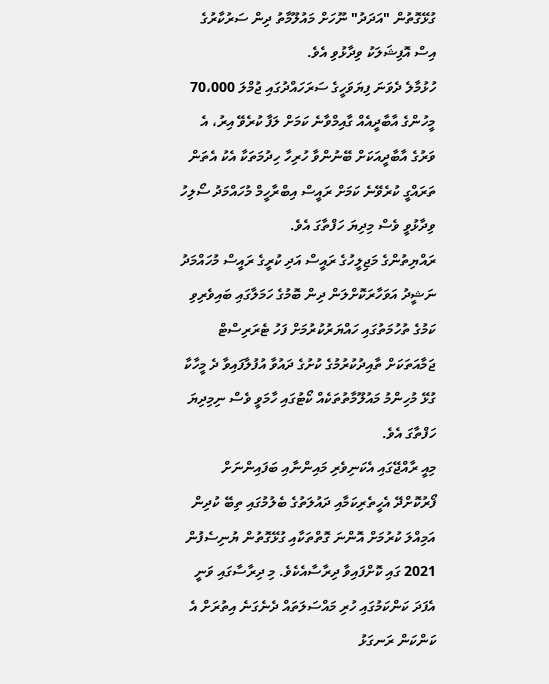ގުޅޭގޮތުން "އަދަދު" ނޫހަށް މައުލޫމާތު ދިން ސަރުކާރުގެ އިސް އޮފިޝަލަކު ވިދާޅުވި އެވެ.
ހުޅުމާލެ ދެވަނަ ފިޔަވަހީގެ ސަރަހައްދުގައި ޖުމްލަ 70،000 މީހުންގެ އާބާދީއެއް ގާއިމްވާނެ ކަމަށް ލަފާ ކުރެވޭ އިރު، އެ ވަރުގެ އާބާދީއަކަށް ބޭނުންވާ ހުރިހާ ހިދުމަތަކާ އެކު އެތަން ތަރައްގީ ކުރެވޭނެ ކަމަށް ރައީސް އިބްރާހީމް މުހައްމަދު ސޯލިހު ވިދާޅުވީ ވެސް މިދިޔަ ހަފްތާގަ އެވެ.
ރައްޔިތުންގެ މަޖިލީހުގެ ރައީސް އަދި ކުރީގެ ރައީސް މުހައްމަދު ނަޝީދު އަވަހާރަކޮށްލަން ދިން ބޮމުގެ ހަމަލާގައި ބައިވެރިވި ކަމުގެ ތުހުމަތުގައި ހައްޔަރުކުރުމަށް ފަހު ޓެރަރިސްޓް ޖަމާއަތަކަށް ތާއިދުކުރުމުގެ ކުށުގެ ދައުވާ އުފުލާފައިވާ ދެ މީހާކާ ގުޅޭ މުހިންމު މައުލޫމާތުތަކެއް ކޯޓުގައި ހާމަވީ ވެސް ނިމިދިޔަ ހަފްތާގަ އެވެ.
މިއީ ރާއްޖޭގައި އެކަނިވެރި މައިންނާއި ބަފައިންނަށް ފޯރުކޮށްދޭ އެހީތެރިކަމާއި ދައުލަތުގެ ބެލުމުގައި ތިބޭ ކުދިން އަމިއްލަ ކުރުމަށް އޮންނަ ގޮތްތަކާއި ގުޅޭގޮތުން ޔުނިސެފުން 2021 ގައި ކޮށްފައިވާ ދިރާސާއެކެވެ. މި ދިރާސާގައި ވަނީ އެފަދަ ކަންކަމުގައި ހުރި މައްސަލަތައް ދެނެގަނެ އިތުރަށް އެ ކަންކަން ރަނގަޅު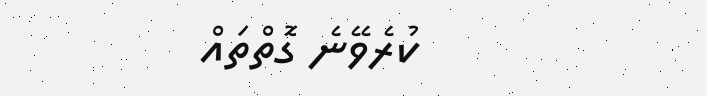ކުރެވޭނެ ގޮތްތައް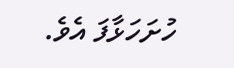ހުށަހަޅާފަ އެވެ.